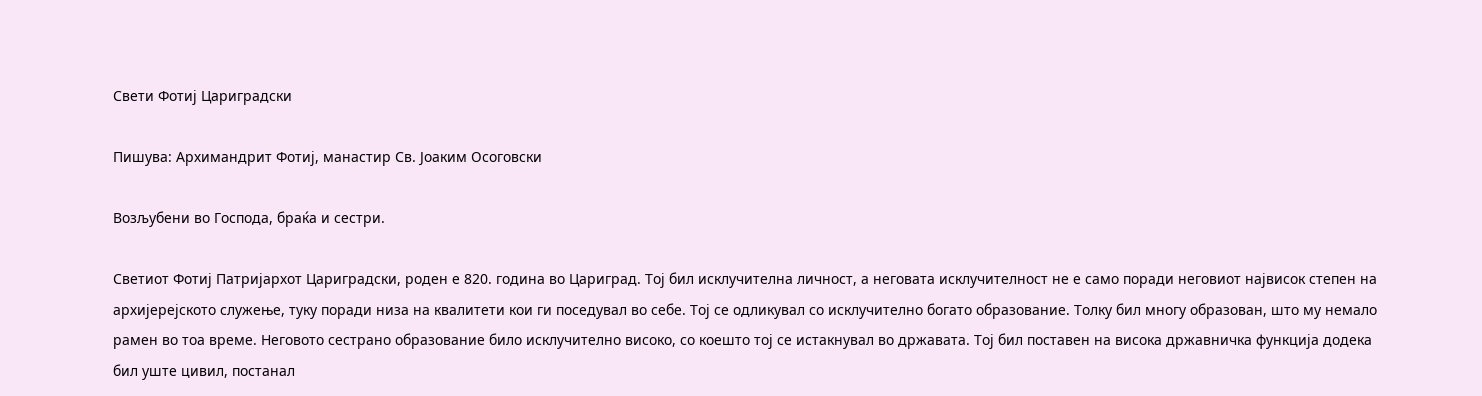Свети Фотиј Цариградски

Пишува: Архимандрит Фотиј, манастир Св. Јоаким Осоговски

Возљубени во Господа, браќа и сестри.

Светиот Фотиј Патријархот Цариградски, роден е 820. година во Цариград. Тој бил исклучителна личност, а неговата исклучителност не е само поради неговиот највисок степен на архијерејското служење, туку поради низа на квалитети кои ги поседувал во себе. Тој се одликувал со исклучително богато образование. Толку бил многу образован, што му немало рамен во тоа време. Неговото сестрано образование било исклучително високо, со коешто тој се истакнувал во државата. Тој бил поставен на висока државничка функција додека бил уште цивил, постанал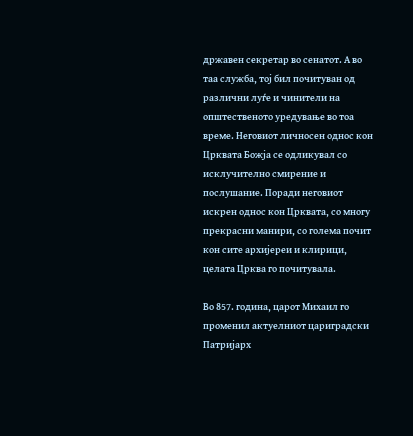државен секретар во сенатот. А во таа служба, тој бил почитуван од различни луѓе и чинители на општественото уредување во тоа време. Неговиот личносен однос кон Црквата Божја се одликувал со исклучително смирение и послушание. Поради неговиот искрен однос кон Црквата, со многу прекрасни манири, со голема почит кон сите архијереи и клирици, целата Црква го почитувала.

Во 857. година, царот Михаил го променил актуелниот цариградски Патријарх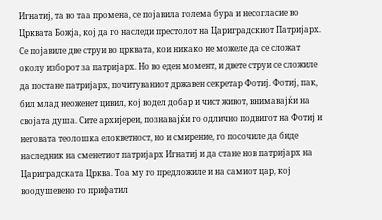Игнатиј, та во таа промена, се појавила голема бура и несогласие во Црквата Божја, кој да го наследи престолот на Цариградскиот Патријарх. Се појавиле две струи во црквата, кои никако не можеле да се сложат околу изборот за патријарх. Но во еден момент, и двете струи се сложиле да постане патријарх, почитуваниот државен секретар Фотиј. Фотиј, пак, бил млад неоженет цивил, кој водел добар и чист живот, внимавајќи на својата душа. Сите архијереи, познавајќи го одлично подвигот на Фотиј и неговата теолошка елокветност, но и смирение, го посочиле да биде наследник на сменетиот патријарх Игнатиј и да стане нов патријарх на Цариградската Црква. Тоа му го предложиле и на самиот цар, кој воодушевено го прифатил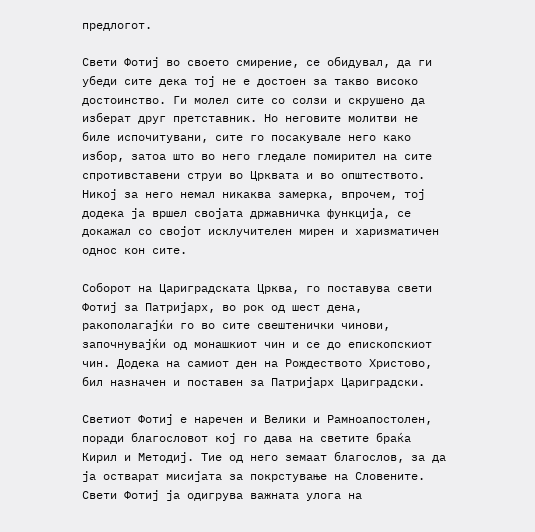предлогот.

Свети Фотиј во своето смирение, се обидувал, да ги убеди сите дека тој не е достоен за такво високо достоинство. Ги молел сите со солзи и скрушено да изберат друг претставник. Но неговите молитви не биле испочитувани, сите го посакувале него како избор, затоа што во него гледале помирител на сите спротивставени струи во Црквата и во општеството. Никој за него немал никаква замерка, впрочем, тој додека ја вршел својата државничка функција, се докажал со својот исклучителен мирен и харизматичен однос кон сите.

Соборот на Цариградската Црква, го поставува свети Фотиј за Патријарх, во рок од шест дена, ракополагајќи го во сите свештенички чинови, започнувајќи од монашкиот чин и се до епископскиот чин. Додека на самиот ден на Рождеството Христово, бил назначен и поставен за Патријарх Цариградски.

Светиот Фотиј е наречен и Велики и Рамноапостолен, поради благословот кој го дава на светите браќа Кирил и Методиј. Тие од него земаат благослов, за да ја остварат мисијата за покрстување на Словените. Свети Фотиј ја одигрува важната улога на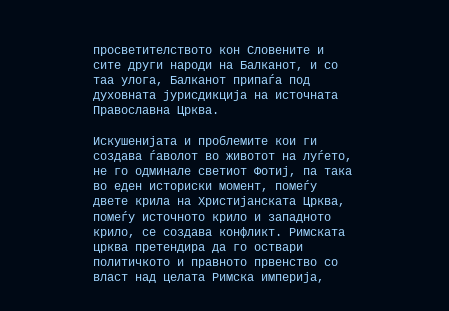просветителството кон Словените и сите други народи на Балканот, и со таа улога, Балканот припаѓа под духовната јурисдикција на источната Православна Црква.

Искушенијата и проблемите кои ги создава ѓаволот во животот на луѓето, не го одминале светиот Фотиј, па така во еден историски момент, помеѓу двете крила на Христијанската Црква, помеѓу источното крило и западното крило, се создава конфликт. Римската црква претендира да го оствари политичкото и правното првенство со власт над целата Римска империја,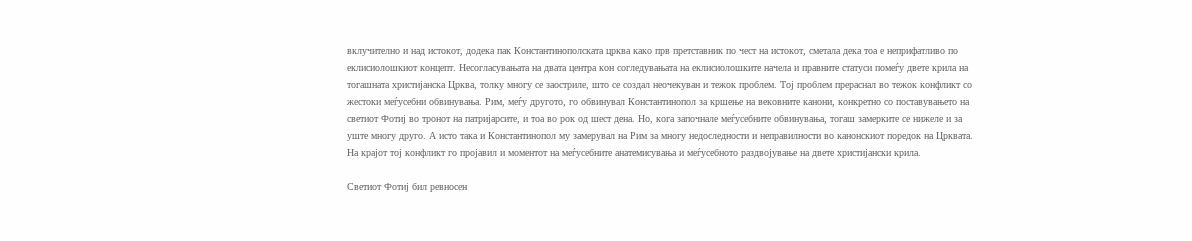вклучително и над истокот, додека пак Константинополската црква како прв претставник по чест на истокот, сметала дека тоа е неприфатливо по еклисиолошкиот концепт. Несогласувањата на двата центра кон согледувањата на еклисиолошките начела и правните статуси помеѓу двете крила на тогашната христијанска Црква, толку многу се заостриле, што се создал неочекуван и тежок проблем. Тој проблем прераснал во тежок конфликт со жестоки меѓусебни обвинувања. Рим, меѓу другото, го обвинувал Константинопол за кршење на вековните канони, конкретно со поставувањето на светиот Фотиј во тронот на патријарсите, и тоа во рок од шест дена. Но, кога започнале меѓусебните обвинувања, тогаш замерките се нижеле и за уште многу друго. А исто така и Константинопол му замерувал на Рим за многу недоследности и неправилности во канонскиот поредок на Црквата. На крајот тој конфликт го пројавил и моментот на меѓусебните анатемисувања и меѓусебното раздвојување на двете христијански крила.

Светиот Фотиј бил ревносен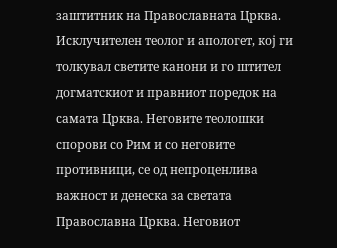заштитник на Православната Црква. Исклучителен теолог и апологет, кој ги толкувал светите канони и го штител догматскиот и правниот поредок на самата Црква. Неговите теолошки спорови со Рим и со неговите противници, се од непроценлива важност и денеска за светата Православна Црква. Неговиот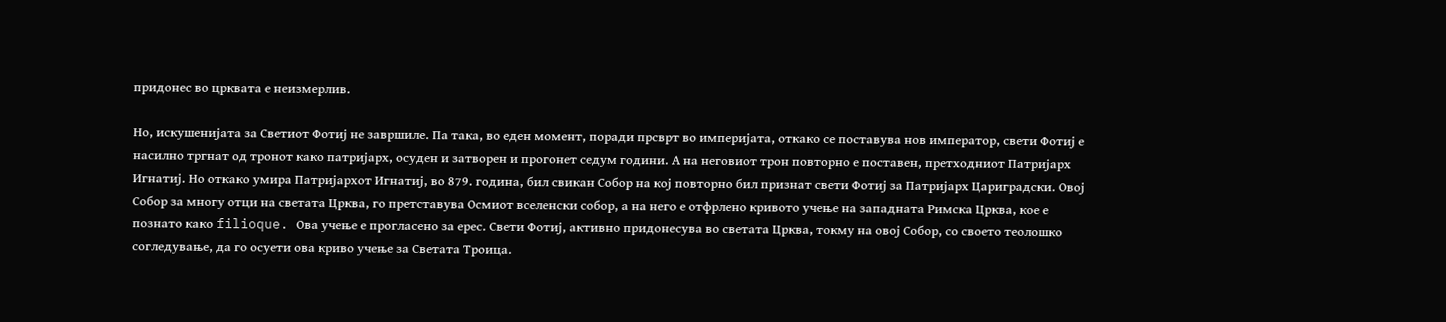придонес во црквата е неизмерлив.

Но, искушенијата за Светиот Фотиј не завршиле. Па така, во еден момент, поради прсврт во империјата, откако се поставува нов император, свети Фотиј е насилно тргнат од тронот како патријарх, осуден и затворен и прогонет седум години. А на неговиот трон повторно е поставен, претходниот Патријарх Игнатиј. Но откако умира Патријархот Игнатиј, во 879. година, бил свикан Собор на кој повторно бил признат свети Фотиј за Патријарх Цариградски. Овој Собор за многу отци на светата Црква, го претставува Осмиот вселенски собор, а на него е отфрлено кривото учење на западната Римска Црква, кое е познато како filioque. Ова учење е прогласено за ерес. Свети Фотиј, активно придонесува во светата Црква, токму на овој Собор, со своето теолошко согледување, да го осуети ова криво учење за Светата Троица.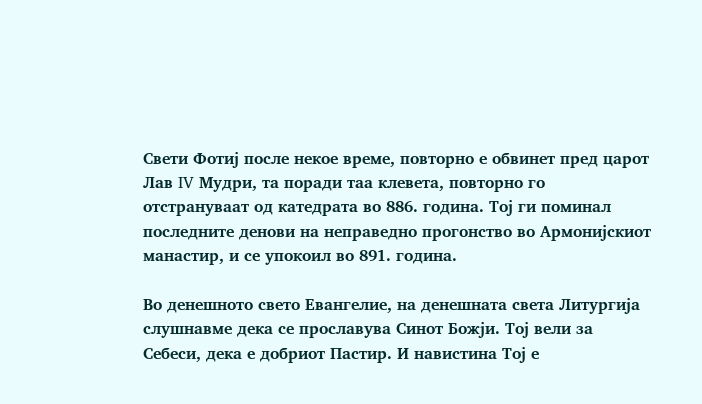Свети Фотиј после некое време, повторно е обвинет пред царот Лав IV Мудри, та поради таа клевета, повторно го отстрануваат од катедрата во 886. година. Тој ги поминал последните денови на неправедно прогонство во Армонијскиот манастир, и се упокоил во 891. година.

Во денешното свето Евангелие, на денешната света Литургија слушнавме дека се прославува Синот Божји. Тој вели за Себеси, дека е добриот Пастир. И навистина Тој е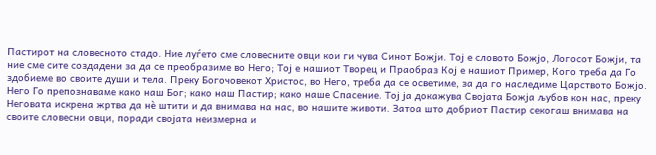Пастирот на словесното стадо. Ние луѓето сме словесните овци кои ги чува Синот Божји. Тој е словото Божјо, Логосот Божји, та ние сме сите создадени за да се преобразиме во Него; Тој е нашиот Творец и Праобраз Кој е нашиот Пример, Кого треба да Го здобиеме во своите души и тела. Преку Богочовекот Христос, во Него, треба да се осветиме, за да го наследиме Царството Божјо. Него Го препознаваме како наш Бог; како наш Пастир; како наше Спасение. Тој ја докажува Својата Божја љубов кон нас, преку Неговата искрена жртва да нè штити и да внимава на нас, во нашите животи. Затоа што добриот Пастир секогаш внимава на своите словесни овци, поради својата неизмерна и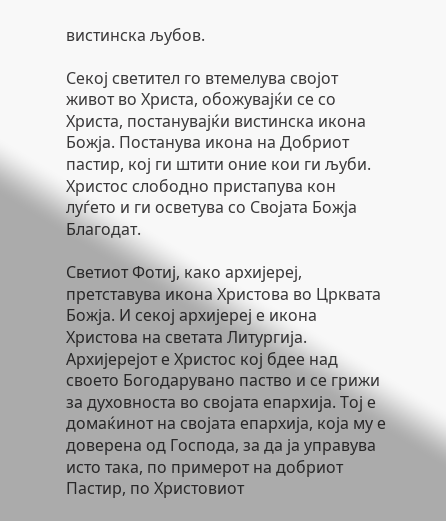вистинска љубов.

Секој светител го втемелува својот живот во Христа, обожувајќи се со Христа, постанувајќи вистинска икона Божја. Постанува икона на Добриот пастир, кој ги штити оние кои ги љуби. Христос слободно пристапува кон луѓето и ги осветува со Својата Божја Благодат.

Светиот Фотиј, како архијереј, претставува икона Христова во Црквата Божја. И секој архијереј е икона Христова на светата Литургија. Архијерејот е Христос кој бдее над своето Богодарувано паство и се грижи за духовноста во својата епархија. Тој е домаќинот на својата епархија, која му е доверена од Господа, за да ја управува исто така, по примерот на добриот Пастир, по Христовиот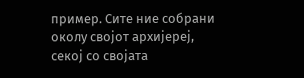пример. Сите ние собрани околу својот архијереј, секој со својата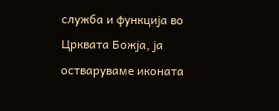служба и функција во Црквата Божја, ја остваруваме иконата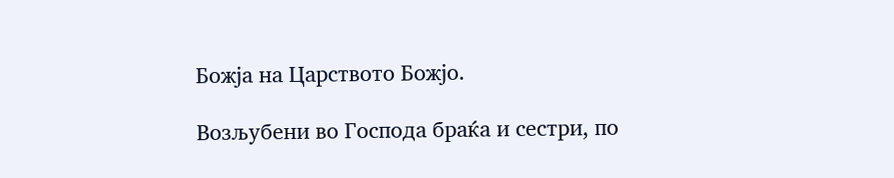Божја на Царството Божјо.

Возљубени во Господа браќа и сестри, по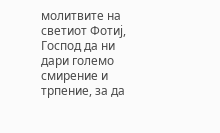молитвите на светиот Фотиј, Господ да ни дари големо смирение и трпение, за да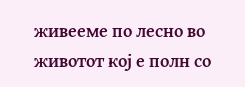живееме по лесно во животот кој е полн со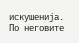искушенија. По неговите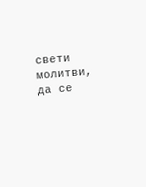свети молитви, да се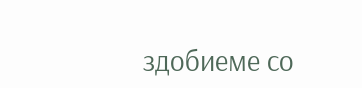здобиеме со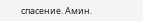спасение. Амин.